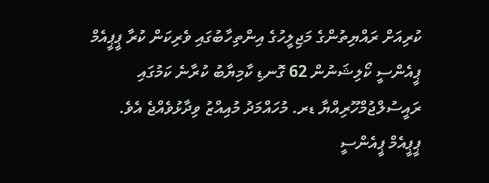ކުރިއަށް ރައްޔިތުންގެ މަޖިލީހުގެ އިންތިހާބުގައި ވެރިކަން ކުރާ ޕީޕީއެމް ޕީއެންސީ ކޯލިޝަނުން 62 ގޮނޑި ކާމިޔާބު ކުރާނެ ކަމުގައި ރައީސުލްޖުމްހޫރިއްޔާ ޑރ. މުހައްމަދު މުއިއްޒު ވިދާޅުވެއްޖެ އެވެ.
ޕީޕީއެމް ޕީއެންސީ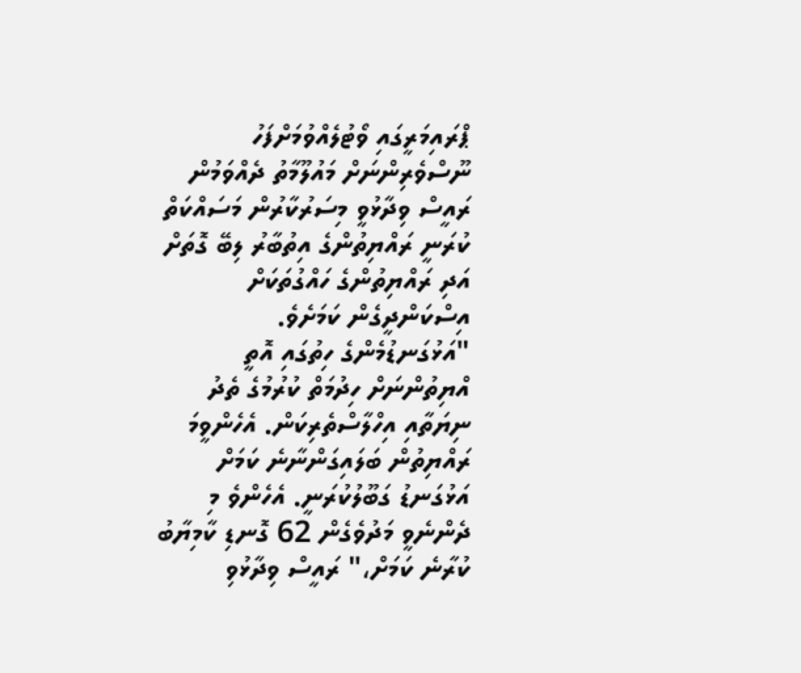ޕްރައިމަރީގައި ވޯޓުލެއްވުމަށްފަހު ނޫސްވެރިންނަށް މައުލޫމާތު ދެއްވަމުން ރައީސް ވިދާޅުވީ މިސަރުކާރުން މަސައްކަތް ކުރަނީ ރައްޔިތުންގެ އިތުބާރު ލިބޭ ގޮތަށް އަދި ރައްޔިތުންގެ ހައްގުތަކަށް އިސްކަންދީގެން ކަމަށެވެ.
"އަޅުގަނޑުމެންގެ ހިތުގައި އޮތީ އްޔިތުންނަށް ހިދުމަތް ކުރުމުގެ ތެދު ނިޔަތާއި އިހްލާސްތެރިކަން. އެހެންވީމަ ރައްޔިތުން ބަލައިގަންނާނެ ކަމަށް އަޅުގަނޑު ގަބޫލުކުރަނީ. އެހެންވެ މި ދެންނެވީ މަދުވެގެން 62 ގޮނޑި ކާމިޔާބު ކުރާނެ ކަމަށް،" ރައީސް ވިދާޅުވި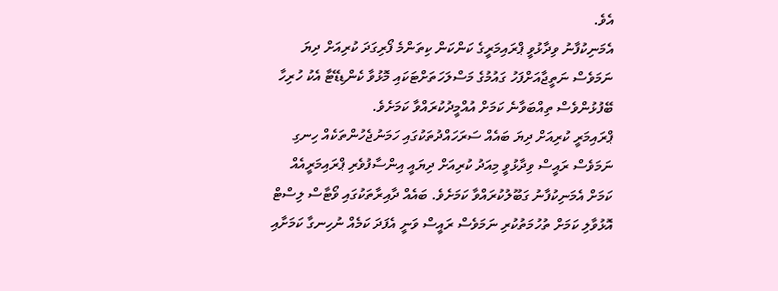އެވެ.
އެމަނިކުފާނު ވިދާޅުވީ ޕްރައިމަރީގެ ކަންކަން ކިތަންމެ ފޯރިގަދަ ކުރިއަށް ދިޔަ ނަމަވެސް ނަތީޖާއަށްފަހު ގައުމުގެ މަސްލަހަތަށްޓަކައި މޮޅުވާ ކެންޑިޑޭޓާ އެކު ހުރިހާ ބޭފުޅުންވެސް ތިއްބަވާނެ ކަމަށް އުއްމީދުކުރައްވާ ކަމަށެވެ.
ޕްރައިމަރީ ކުރިއަށް ދިޔަ ބައެއް ސަރަހައްދުތަކުގައި ހަމަނުޖެހުންތަކެއް ހިނގި ނަމަވެސް ރައީސް ވިދާޅުވީ މިއަދު ކުރިއަށް ދިޔައީ އިންސާފުވެރި ޕްރައިމަރީއެއް ކަމަށް އެމަނިކުފާނު ގަބޫލުކުރައްވާ ކަމަށެވެ. ބައެއް ދާއިރާތަކުގައި ވޯޓާސް ލިސްޓް އޮޅުވާލި ކަމަށް ތުހުމަތުކުރި ނަމަވެސް ރައީސް ވަނީ އެފަދަ ކަމެއް ނުހިނގާ ކަމަށާއި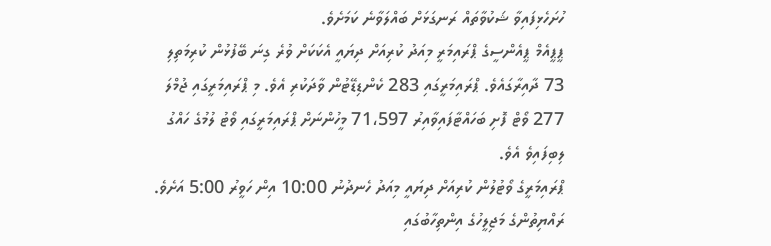ހުށަހެޅިފައިވާ ޝަކުވާތައް ރަނގަޅަށް ބައްލަވާނެ ކަމަށެވެ.
ޕީޕީއެމް ޕީއެންސީގެ ޕްރައިމަރީ މިއަދު ކުރިއަށް ދިޔައީ އެކަކަށް ވުރެ ގިނަ ބޭފުޅުން ކުރިމަތިލި 73 ދާއިރާގައެވެ. ޕްރައިމަރީގައި 283 ކެންޑިޑޭޓުން ވާދަކުރި އެވެ. މި ޕްރައިމަރީގައި ޖުމްލަ 277 ވޯޓް ފޮށި ބަހައްޓާފައިވާއިރު 71،597 މީހުންނަށް ޕްރައިމަރީގައި ވޯޓު ލުމުގެ ހައްގު ލިބިފައިވެ އެވެ.
ޕްރައިމަރީގެ ވޯޓުލުން ކުރިއަށް ދިޔައީ މިއަދު ހެނދުނު 10:00 އިން ހަވީރު 5:00 އަށެވެ.
ރައްޔިތުންގެ މަޖިލީހުގެ އިންތިހާބުގައި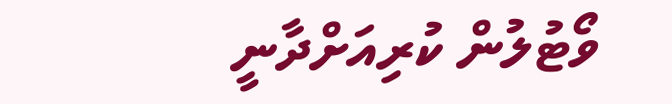ވޯޓުލުން ކުރިއަށްދާނީ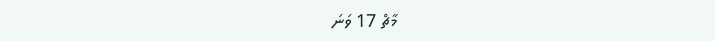މާޗް 17 ވަނަ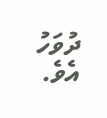ދުވަހު އެވެ.